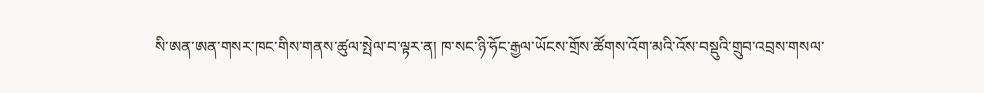སི་ཨན་ཨན་གསར་ཁང་གིས་གནས་ཚུལ་སྤེལ་བ་ལྟར་ན། ཁ་སང་ཉི་ཧོང་རྒྱལ་ཡོངས་གྲོས་ཚོགས་འོག་མའི་འོས་བསྡུའི་གྲུབ་འབྲས་གསལ་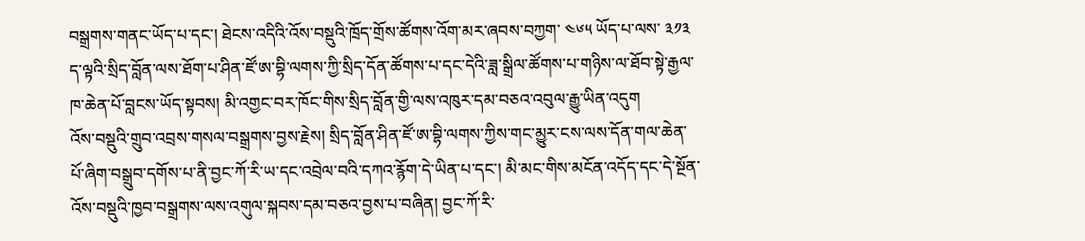བསྒྲགས་གནང་ཡོད་པ་དང་། ཐེངས་འདིའི་འོས་བསྡུའི་ཁྲོད་གྲོས་ཚོགས་འོག་མར་ཞབས་བཀྱག་ ༤༦༥ ཡོད་པ་ལས་ ༣༡༣ ད་ལྟའི་སྲིད་བློན་ལས་ཐོག་པ་ཤིན་ཛོ་ཨ་བྷི་ལགས་ཀྱི་སྲིད་དོན་ཚོགས་པ་དང་དེའི་ཟླ་སྒྲིལ་ཚོགས་པ་གཉིས་ལ་ཐོབ་སྟེ་རྒྱལ་ཁ་ཆེན་པོ་བླངས་ཡོད་སྟབས། མི་འགྱང་བར་ཁོང་གིས་སྲིད་བློན་གྱི་ལས་འཁུར་དམ་བཅའ་འབུལ་རྒྱུ་ཡིན་འདུག
འོས་བསྡུའི་གྲུབ་འབྲས་གསལ་བསྒྲགས་བྱས་རྗེས། སྲིད་བློན་ཤིན་ཛོ་ཨ་བྷི་ལགས་ཀྱིས་གང་མྱུར་ངས་ལས་དོན་གལ་ཆེན་པོ་ཞིག་བསྒྲུབ་དགོས་པ་ནི་བྱང་ཀོ་རི་ཡ་དང་འབྲེལ་བའི་དཀའ་རྙོག་དེ་ཡིན་པ་དང་། མི་མང་གིས་མངོན་འདོད་དང་དེ་སྔོན་འོས་བསྡུའི་ཁྱབ་བསྒྲགས་ལས་འགུལ་སྐབས་དམ་བཅའ་བྱས་པ་བཞིན། བྱང་ཀོ་རི་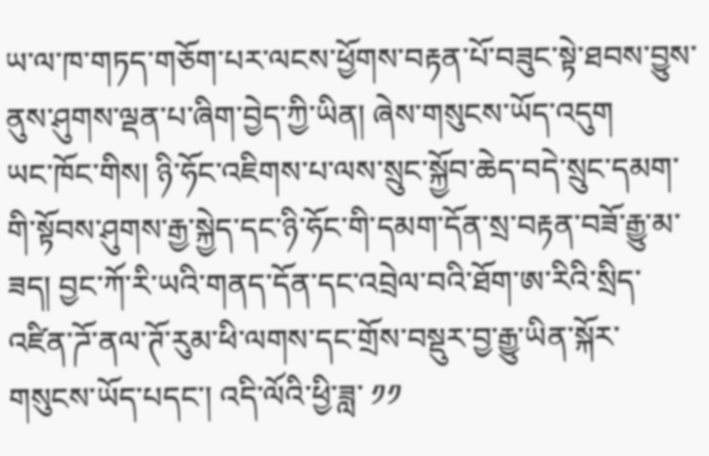ཡ་ལ་ཁ་གཏད་གཅོག་པར་ལངས་ཕྱོགས་བརྟན་པོ་བཟུང་སྟེ་ཐབས་བྱུས་ནུས་ཤུགས་ལྡན་པ་ཞིག་བྱེད་ཀྱི་ཡིན། ཞེས་གསུངས་ཡོད་འདུག
ཡང་ཁོང་གིས། ཉི་ཧོང་འཇིགས་པ་ལས་སྲུང་སྐྱོབ་ཆེད་བདེ་སྲུང་དམག་གི་སྟོབས་ཤུགས་རྒྱ་སྐྱེད་དང་ཉི་ཧོང་གི་དམག་དོན་སྲ་བརྟན་བཟོ་རྒྱུ་མ་ཟད། བྱང་ཀོ་རི་ཡའི་གནད་དོན་དང་འབྲེལ་བའི་ཐོག་ཨ་རིའི་སྲིད་འཛིན་ཌོ་ནལ་ཊོ་རུམ་ཕི་ལགས་དང་གྲོས་བསྡུར་བྱ་རྒྱུ་ཡིན་སྐོར་གསུངས་ཡོད་པདང་། འདི་ལོའི་ཕྱི་ཟླ་ ༡༡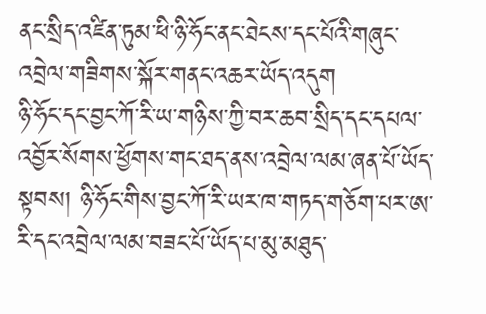ནང་སྲིད་འཛིན་ཏུམ་ཕི་ཉི་ཧོང་ནང་ཐེངས་དང་པོའི་གཞུང་འབྲེལ་གཟིགས་སྐོར་གནང་འཆར་ཡོད་འདུག
ཉི་ཧོང་དང་བྱང་ཀོ་རི་ཡ་གཉིས་ཀྱི་བར་ཆབ་སྲིད་དང་དཔལ་འབྱོར་སོགས་ཕྱོགས་གང་ཐད་ནས་འབྲེལ་ལམ་ཞན་པོ་ཡོད་སྟབས། ཉི་ཧོང་གིས་བྱང་ཀོ་རི་ཡར་ཁ་གཏད་གཅོག་པར་ཨ་རི་དང་འབྲེལ་ལམ་བཟང་པོ་ཡོད་པ་མུ་མཐུད་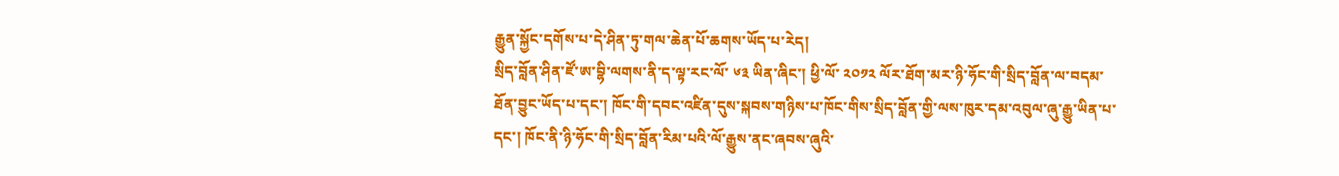རྒྱུན་སྐྱོང་དགོས་པ་དེ་ཤིན་ཏུ་གལ་ཆེན་པོ་ཆགས་ཡོད་པ་རེད།
སྲིད་བློན་ཤིན་ཛོ་ཨ་བྷི་ལགས་ནི་ད་ལྟ་རང་ལོ་ ༦༣ ཡིན་ཞིང་། ཕྱི་ལོ་ ༢༠༡༢ ལོར་ཐོག་མར་ཉི་ཧོང་གི་སྲིད་བློན་ལ་བདམ་ཐོན་བྱུང་ཡོད་པ་དང་། ཁོང་གི་དབང་འཛིན་དུས་སྐབས་གཉིས་པ་ཁོང་གིས་སྲིད་བློན་གྱི་ལས་ཁུར་དམ་འབུལ་ཞུ་རྒྱུ་ཡིན་པ་དང་། ཁོང་ནི་ཉི་ཧོང་གི་སྲིད་བློན་རིམ་པའི་ལོ་རྒྱུས་ནང་ཞབས་ཞུའི་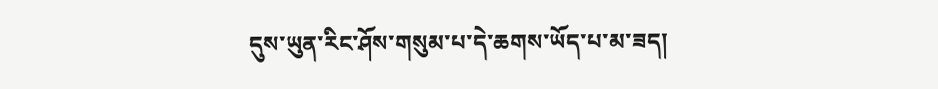དུས་ཡུན་རིང་ཤོས་གསུམ་པ་དེ་ཆགས་ཡོད་པ་མ་ཟད།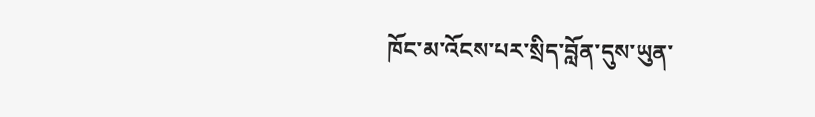ཁོང་མ་འོངས་པར་སྲིད་བློན་དུས་ཡུན་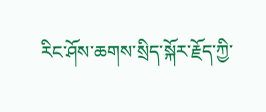རིང་ཤོས་ཆགས་སྲིད་སྐོར་རྗོད་ཀྱི་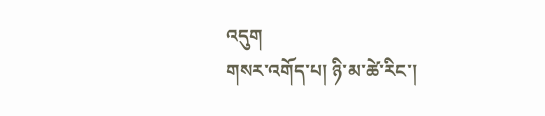འདུག
གསར་འགོད་པ། ཉི་མ་ཚེ་རིང་།